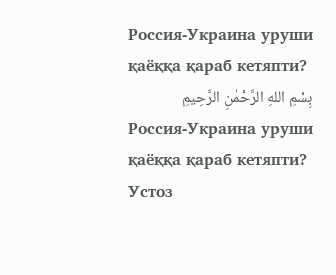Россия-Украина уруши қаёққа қараб кетяпти?
بِسْمِ اللهِ الرَّحْمٰنِ الرَّحِيمِ
Россия-Украина уруши қаёққа қараб кетяпти?
Устоз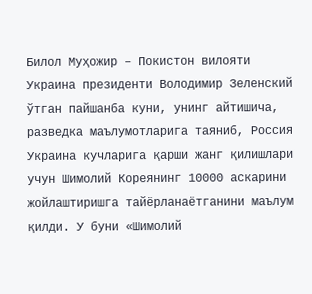Билол Муҳожир – Покистон вилояти
Украина президенти Володимир Зеленский ўтган пайшанба куни, унинг айтишича, разведка маълумотларига таяниб, Россия Украина кучларига қарши жанг қилишлари учун Шимолий Кореянинг 10000 аскарини жойлаштиришга тайёрланаётганини маълум қилди. У буни «Шимолий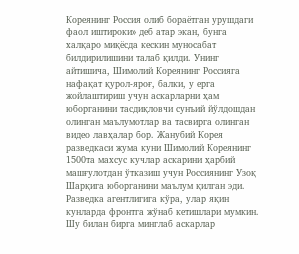Кореянинг Россия олиб бораётган урушдаги фаол иштироки» деб атар экан, бунга халқаро миқёсда кескин муносабат билдирилишини талаб қилди. Унинг айтишича, Шимолий Кореянинг Россияга нафақат қурол-яроғ, балки, у ерга жойлаштириш учун аскарларни ҳам юборганини тасдиқловчи сунъий йўлдошдан олинган маълумотлар ва тасвирга олинган видео лавҳалар бор. Жанубий Корея разведкаси жума куни Шимолий Кореянинг 1500та махсус кучлар аскарини ҳарбий машғулотдан ўтказиш учун Россиянинг Узоқ Шарқига юборганини маълум қилган эди. Разведка агентлигига кўра, улар яқин кунларда фронтга жўнаб кетишлари мумкин. Шу билан бирга минглаб аскарлар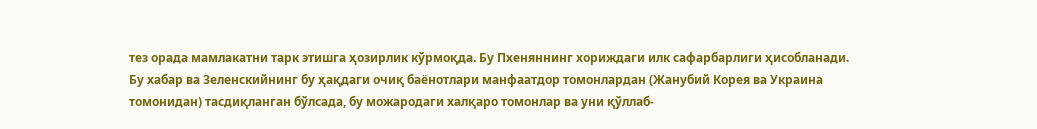тез орада мамлакатни тарк этишга ҳозирлик кўрмоқда. Бу Пхеняннинг хориждаги илк сафарбарлиги ҳисобланади.
Бу хабар ва Зеленскийнинг бу ҳақдаги очиқ баёнотлари манфаатдор томонлардан (Жанубий Корея ва Украина томонидан) тасдиқланган бўлсада, бу можародаги халқаро томонлар ва уни қўллаб-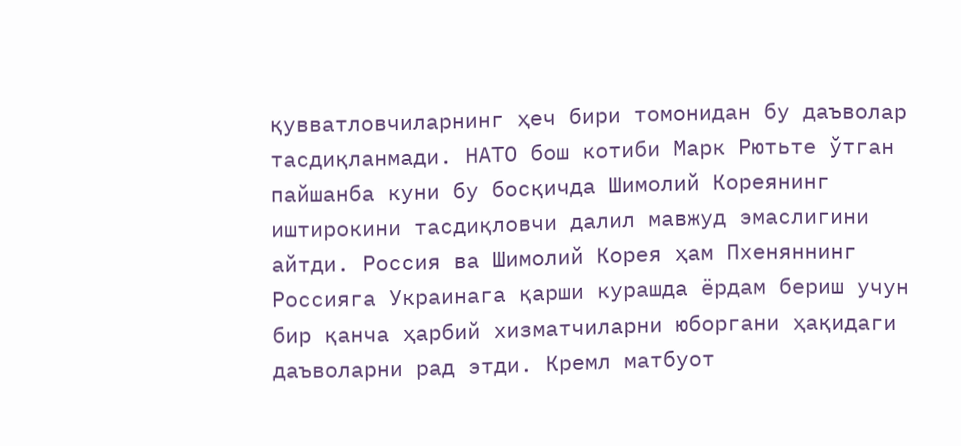қувватловчиларнинг ҳеч бири томонидан бу даъволар тасдиқланмади. НАТО бош котиби Марк Рютьте ўтган пайшанба куни бу босқичда Шимолий Кореянинг иштирокини тасдиқловчи далил мавжуд эмаслигини айтди. Россия ва Шимолий Корея ҳам Пхеняннинг Россияга Украинага қарши курашда ёрдам бериш учун бир қанча ҳарбий хизматчиларни юборгани ҳақидаги даъволарни рад этди. Кремл матбуот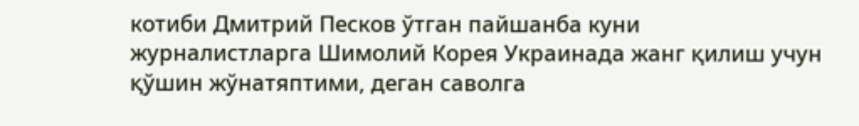котиби Дмитрий Песков ўтган пайшанба куни журналистларга Шимолий Корея Украинада жанг қилиш учун қўшин жўнатяптими, деган саволга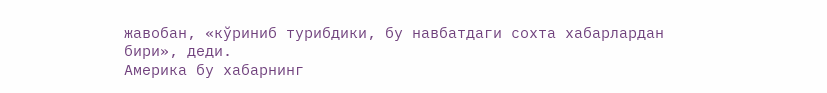жавобан, «кўриниб турибдики, бу навбатдаги сохта хабарлардан бири», деди.
Америка бу хабарнинг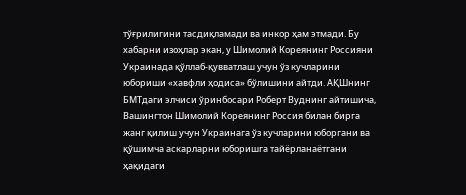тўғрилигини тасдиқламади ва инкор ҳам этмади. Бу хабарни изоҳлар экан, у Шимолий Кореянинг Россияни Украинада қўллаб-қувватлаш учун ўз кучларини юбориши «хавфли ҳодиса» бўлишини айтди. АҚШнинг БМТдаги элчиси ўринбосари Роберт Вуднинг айтишича, Вашингтон Шимолий Кореянинг Россия билан бирга жанг қилиш учун Украинага ўз кучларини юборгани ва қўшимча аскарларни юборишга тайёрланаётгани ҳақидаги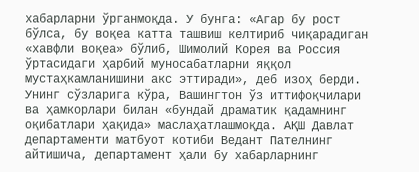хабарларни ўрганмоқда. У бунга: «Агар бу рост бўлса, бу воқеа катта ташвиш келтириб чиқарадиган «хавфли воқеа» бўлиб, Шимолий Корея ва Россия ўртасидаги ҳарбий муносабатларни яққол мустаҳкамланишини акс эттиради», деб изоҳ берди. Унинг сўзларига кўра, Вашингтон ўз иттифоқчилари ва ҳамкорлари билан «бундай драматик қадамнинг оқибатлари ҳақида» маслаҳатлашмоқда. АҚШ Давлат департаменти матбуот котиби Ведант Пателнинг айтишича, департамент ҳали бу хабарларнинг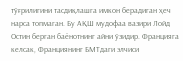тўғрилигини тасдиқлашга имкон берадиган ҳеч нарса топмаган. Бу АҚШ мудофаа вазири Лойд Остин берган баёнотнинг айни ўзидир. Францияга келсак, Франциянинг БМТдаги элчиси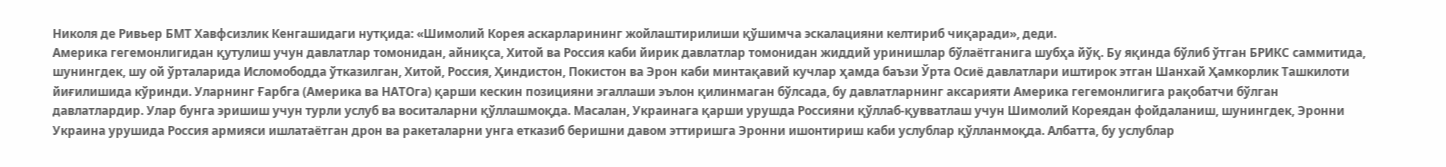Николя де Ривьер БМТ Хавфсизлик Кенгашидаги нутқида: «Шимолий Корея аскарларининг жойлаштирилиши қўшимча эскалацияни келтириб чиқаради», деди.
Америка гегемонлигидан қутулиш учун давлатлар томонидан, айниқса, Хитой ва Россия каби йирик давлатлар томонидан жиддий уринишлар бўлаётганига шубҳа йўқ. Бу яқинда бўлиб ўтган БРИКС саммитида, шунингдек, шу ой ўрталарида Исломободда ўтказилган, Хитой, Россия, Ҳиндистон, Покистон ва Эрон каби минтақавий кучлар ҳамда баъзи Ўрта Осиё давлатлари иштирок этган Шанхай Ҳамкорлик Ташкилоти йиғилишида кўринди. Уларнинг Ғарбга (Америка ва НАТОга) қарши кескин позицияни эгаллаши эълон қилинмаган бўлсада, бу давлатларнинг аксарияти Америка гегемонлигига рақобатчи бўлган давлатлардир. Улар бунга эришиш учун турли услуб ва воситаларни қўллашмоқда. Масалан, Украинага қарши урушда Россияни қўллаб-қувватлаш учун Шимолий Кореядан фойдаланиш, шунингдек, Эронни Украина урушида Россия армияси ишлатаётган дрон ва ракеталарни унга етказиб беришни давом эттиришга Эронни ишонтириш каби услублар қўлланмоқда. Албатта, бу услублар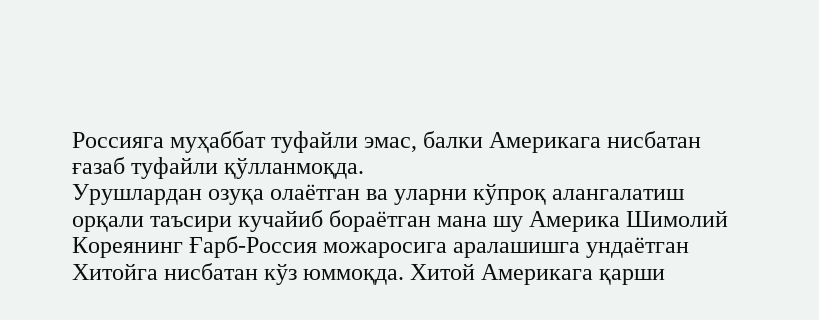Россияга муҳаббат туфайли эмас, балки Америкага нисбатан ғазаб туфайли қўлланмоқда.
Урушлардан озуқа олаётган ва уларни кўпроқ алангалатиш орқали таъсири кучайиб бораётган мана шу Америка Шимолий Кореянинг Ғарб-Россия можаросига аралашишга ундаётган Хитойга нисбатан кўз юммоқда. Хитой Америкага қарши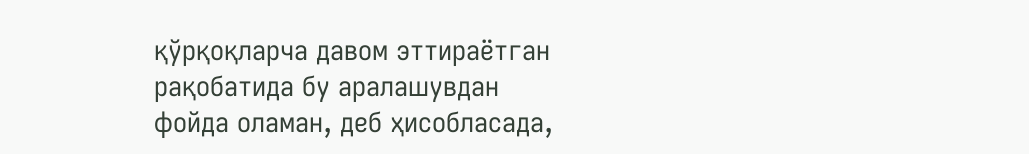қўрқоқларча давом эттираётган рақобатида бу аралашувдан фойда оламан, деб ҳисобласада,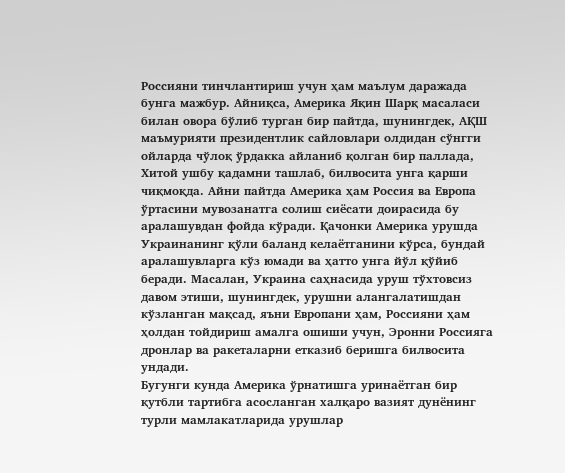Россияни тинчлантириш учун ҳам маълум даражада бунга мажбур. Айниқса, Америка Яқин Шарқ масаласи билан овора бўлиб турган бир пайтда, шунингдек, АҚШ маъмурияти президентлик сайловлари олдидан сўнгги ойларда чўлоқ ўрдакка айланиб қолган бир паллада, Хитой ушбу қадамни ташлаб, билвосита унга қарши чиқмоқда. Айни пайтда Америка ҳам Россия ва Европа ўртасини мувозанатга солиш сиёсати доирасида бу аралашувдан фойда кўради. Қачонки Америка урушда Украинанинг қўли баланд келаётганини кўрса, бундай аралашувларга кўз юмади ва ҳатто унга йўл қўйиб беради. Масалан, Украина саҳнасида уруш тўхтовсиз давом этиши, шунингдек, урушни алангалатишдан кўзланган мақсад, яъни Европани ҳам, Россияни ҳам ҳолдан тойдириш амалга ошиши учун, Эронни Россияга дронлар ва ракеталарни етказиб беришга билвосита ундади.
Бугунги кунда Америка ўрнатишга уринаётган бир қутбли тартибга асосланган халқаро вазият дунёнинг турли мамлакатларида урушлар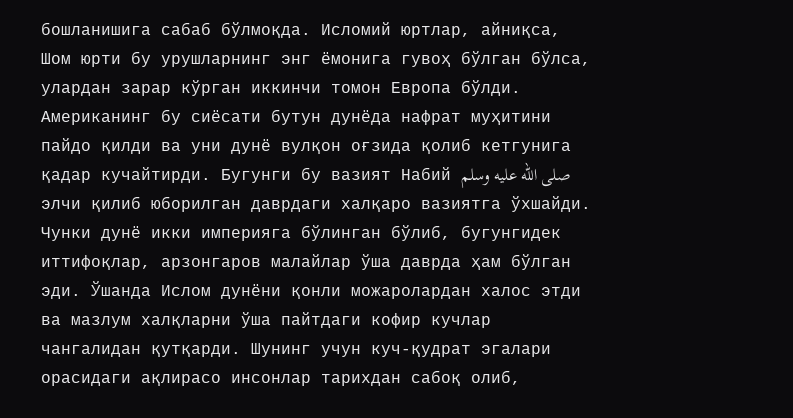бошланишига сабаб бўлмоқда. Исломий юртлар, айниқса, Шом юрти бу урушларнинг энг ёмонига гувоҳ бўлган бўлса, улардан зарар кўрган иккинчи томон Европа бўлди. Американинг бу сиёсати бутун дунёда нафрат муҳитини пайдо қилди ва уни дунё вулқон оғзида қолиб кетгунига қадар кучайтирди. Бугунги бу вазият Набий صلى الله عليه وسلم элчи қилиб юборилган даврдаги халқаро вазиятга ўхшайди. Чунки дунё икки империяга бўлинган бўлиб, бугунгидек иттифоқлар, арзонгаров малайлар ўша даврда ҳам бўлган эди. Ўшанда Ислом дунёни қонли можаролардан халос этди ва мазлум халқларни ўша пайтдаги кофир кучлар чангалидан қутқарди. Шунинг учун куч-қудрат эгалари орасидаги ақлирасо инсонлар тарихдан сабоқ олиб,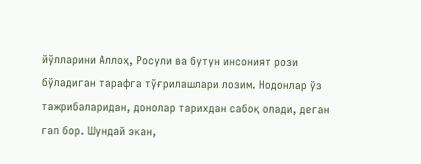йўлларини Аллоҳ, Росули ва бутун инсоният рози бўладиган тарафга тўғрилашлари лозим. Нодонлар ўз тажрибаларидан, донолар тарихдан сабоқ олади, деган гап бор. Шундай экан,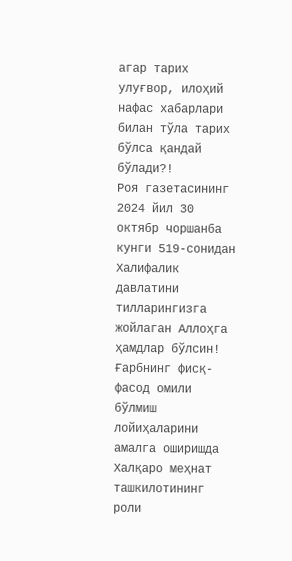агар тарих улуғвор, илоҳий нафас хабарлари билан тўла тарих бўлса қандай бўлади?!
Роя газетасининг 2024 йил 30 октябр чоршанба кунги 519-сонидан
Халифалик давлатини тилларингизга жойлаган Аллоҳга ҳамдлар бўлсин!
Ғарбнинг фисқ-фасод омили бўлмиш лойиҳаларини амалга оширишда Халқаро меҳнат ташкилотининг роли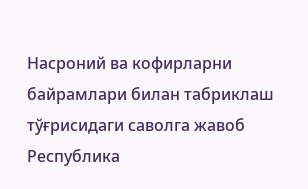Насроний ва кофирларни байрамлари билан табриклаш тўғрисидаги саволга жавоб
Республика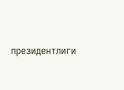президентлиги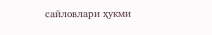сайловлари ҳукми